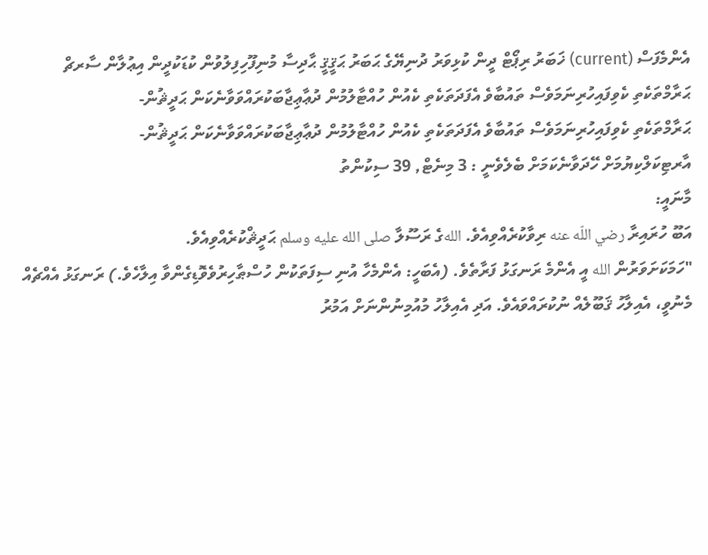އެންމެފަސް (current) ޚަބަރު ރިޕޯޓް ދީން ކުޅިވަރު ދުނިޔޭގެ ޙަބަރު ޙަޤީޤީ ޙާދިސާ މުނިފޫހިފިލުވުން ކުޑަކުދީން އިޢުލާން ސާރޗް
ޙަރާމްތަކެތި ކެވިފައިހުރިނަމަވެސް ތައުބާވެ އެފަދަތަކެތި ކެއުން ހުއްޓާލުމުން ދުޢާޢިޖާބަކުރައްވަވާނެކަން ޙަދީޘުން-
ޙަރާމްތަކެތި ކެވިފައިހުރިނަމަވެސް ތައުބާވެ އެފަދަތަކެތި ކެއުން ހުއްޓާލުމުން ދުޢާޢިޖާބަކުރައްވަވާނެކަން ޙަދީޘުން-
އާރޓިކަލްކިޔުމަށް ހޭދަވާނެކަމަށް ބެލެވެނީ : 3 މިނެޓް, 39 ސިކުންތު
މާނައީ:
އަބޫ ހުރައިރާ رضي اللّه عنه ރިވާކުރެއްވިއެވެ. اللهގެ ރަސޫލާ صلى الله عليه وسلم ޙަދީޘްކުރެއްވިއެވެ.
"ހަމަކަށަވަރުން الله އީ އެންމެ ރަނގަޅު ފަރާތެވެ. (އެބަހީ: އެންމެހާ އުނި ސިފަތަކުން ހުސްޠާހިރުވެވޮޑިގެންވާ އިލާހެވެ.) ރަނގަޅު އެއްޗެއް މެނުވީ، އެއިލާހު ޤަބޫލެއް ނުކުރައްވައެވެ. އަދި އެއިލާހު މުއުމިނުންނަށް އަމުރު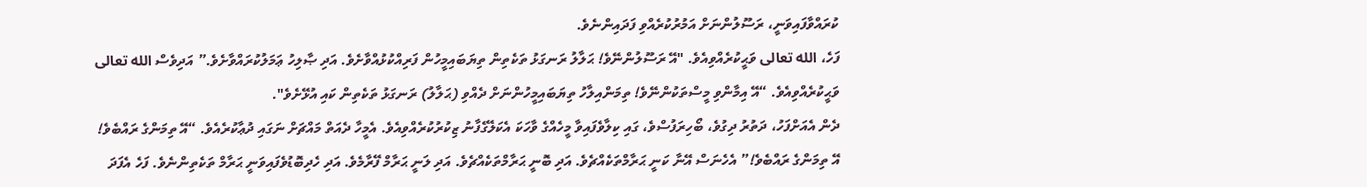ކުރައްވާފައިވަނީ، ރަސޫލުންނަށް އަމުރުކުރެއްވި ފަދައިންނެވެ.
ފަހެ، الله تعالى ވަޙީކުރެއްވިއެވެ. "އޭ ރަސޫލުންނޭވެ! ޙަލާލު ރަނގަޅު ތަކެތިން ތިޔަބައިމީހުން ފަރިއްކުޅުއްވާށެވެ. އަދި ޞާލިހު ޢަމަލުކުރައްވާށެވެ.” އަދިވެސް الله تعالى ވަޙީކުރެއްވިއެވެ. “އޭ އިމާންވި މީސްތަކުންނޭވެ! ތިމަންއިލާހު ތިޔަބައިމީހުންނަށް ދެއްވި (ޙަލާލު) ރަނގަޅު ތަކެތިން ކައި އުޅޭށެވެ".
ދެން އެއަށްފަހު، ދަތުރު ދިގުވެ، ބޯހިރަފުސްވެ، ގައި ކިލާވެފައިވާ މީހެއްގެ ވާހަކަ އެކަލޭގެފާނު ޒިކުރުކުރެއްވިއެވެ. އެމީހާ ދެއަތް މައްޗަށް ނަގައި ދުޢާކުރެއެވެ. “އޭ ތިމަންގެ ރައްބެވެ! އޭ ތިމަންގެ ރައްބެވެ!” އެހެނަސް އޭނާ ކަނީ ޙަރާމްތަކެއްޗެވެ. އަދި ބޮނީ ޙަރާމްތަކެއްޗެވެ. އަދި ލަނީ ޙަރާމް ފޭރާމެވެ. އަދި ހެދިބޮޑުވެފައިވަނީ ޙަރާމް ތަކެތިންނެވެ. ފަހެ އެފަދަ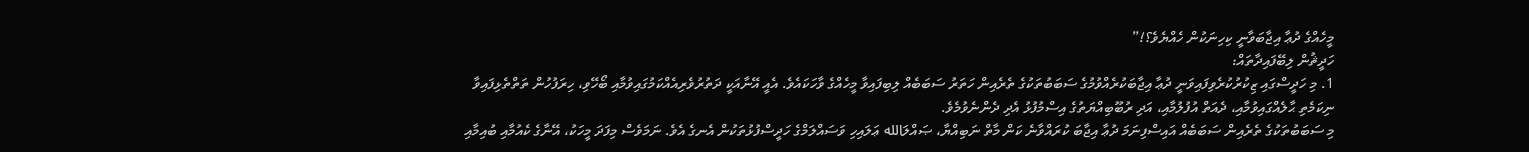މީހެއްގެ ދުޢާ އިޖާބަވާނީ ކިހިނަކުން ހެއްޔެވެ؟!”
ހަދީޘުން ލިބޭފައިދާތައް:
1. މި ހަދީސްގައި ޒިކުރުކުރެވިފައިވަނީ ދުޢާ އިޖާބަކުރެއްވުމުގެ ސަބަބުތަކުގެ ތެރެއިން ހަތަރު ސަބަބެއް ލިބިފައިވާ މީހެއްގެ ވާހަކައެވެ. އެއީ އޭނާއަކީ ދަތުރުވެރިއެއްކަމުގައިވުމާއި ބޯހޭވި، ހިރަފުހުން ތަތްތެޅިފައިވާ ނިކަމެތި ޙާލެއްގައިވުމާއި، ދެއަތް އުފުލުމާއި، އަދި ރުބޫބިއްޔަތުގެ އިސްމުފުޅު އެދި ދެންނެވުމެވެ.
މި ސަބަބުތަކުގެ ތެރެއިން ސަބަބެއް އައިސްފިނަމަ ދުޢާ އިޖާބަ ކުރައްވާނެ ކަން މާތް ނަބިއްޔާ، ޞައްލަالله ޢަލައިހި ވަސައްލަމްގެ ހަދީސްފުޅުތަކުން އެނގެ އެވެ. ނަމަވެސް މިފަދަ މީހަކު، އޭނާގެ ކެއުމާއި ބުއިމާއި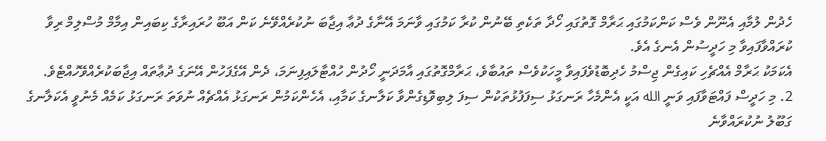ހެދުން ލުމާއި އެނޫން ވެސް ކަންކަމުގައި ޙަރާމް ގޮތުގައި ހޯދާ ތަކެތި ބޭނުން ކުރާ ކަމުގައި ވާނަމަ އޭނާގެ ދުޢާ އިޖާބަ ނުކުރެއްވޭނެ ކަން އަބޫ ހުރައިރާގެ ކިބައިން އިމާމް މުސްލިމް ރިވާ ކުރައްވާފައިވާ މި ހަދީސުން އެނގެ އެވެ.
އެކަމަކު ޙަރާމް އެއްޗެހި ކައިގެން ޖިސްމު ހެދިބޮޑުވެފައިވާ މީހަކުވެސް ތައުބާވެ، ޙަރާމްގޮތުގައި އާމަދަނީ ހޯދުން ހުއްޓާލައިފިނަމަ، ދެން އޭގެފަހުން އޭނަގެ ދުޢާތައް އިޖާބަކުރެއްވޭހުއްޓެވެ.
2. މި ހަދީސް ފައްޓަވާފައި ވަނީ الله އަކީ އެންމެހާ ރަނގަޅު ސިފަފުޅުތަކުން ސިފަ ލިބިވޮޑިގެންވާ ކަލާނގެ ކަމާއި، އެހެންކަމުން ރަނގަޅު އެއްޗެއް ނުވަތަ ރަނގަޅު ކަމެއް މެނުވީ އެކަލާނގެ ގަބޫލު ނުކުރައްވާނެ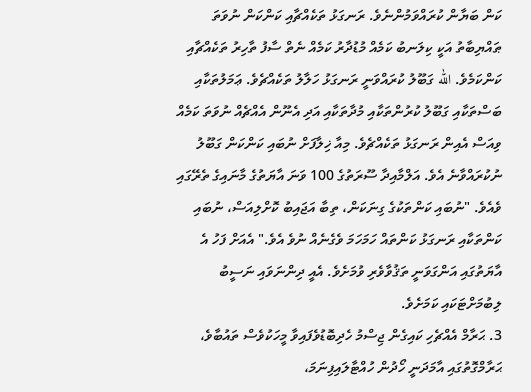ކަން ބަޔާން ކުރައްވަމުންނެވެ. ރަނގަޅު ތަކެއްޗާއި ކަންކަން ނުވަތަ ޠައްޔިބާތު އަކީ ކިލަނބު ކަމެއް މުޑުދާރު ކަމެއް ނެތް ސާފު ތާހިރު ތަކެއްޗާއި ކަންކަމެވެ. الله ގަބޫލު ކުރައްވަނީ ރަނގަޅު ހަލާލު ތަކެއްޗެވެ. ޢަމަލުތަކާއި ބަސްތަކާއި ގަބޫލު ކުރުންތަކާއި މުދާތަކާއި އަދި އެނޫން އެއްޗެއް ނުވަތަ ކަމެއް ވިއަސް އެއިން ރަނގަޅު ތަކެއްޗެވެ. މިއާ ޚިލާފަށް ނުބައި ކަންކަން ގަބޫލު ނުކުރައްވާނެ އެވެ. އަލްމާއިދާ ސޫރަތުގެ 100 ވަނަ އާޔަތުގެ މާނައިގެ ތެރޭގައި ވެއެވެ. "ނުބައި ކަންތަކުގެ ގިނަކަން، ތިބާ އަޖައިބު ކޮށްލިއަސް، ނުބައި ކަންތަކާއި ރަނގަޅު ކަންތައް ހަމަހަމަ ވެގެނެއް ނުވެ އެވެ." އެއަށް ފަހު އެ އާޔަތުގައި އަންގަވަނީ ތަޤުވާވެރި ވުމަށެވެ. އެއީ ދިންނަވައި ނަސީބު ލިބުމަށްޓަކައި ކަމަށެވެ.
3. ޙަރާމް އެއްޗެހި ކައިގެން ޖިސްމު ހެދިބޮޑުވެފައިވާ މީހަކުވެސް ތައުބާވެ، ޙަރާމްގޮތުގައި އާމަދަނީ ހޯދުން ހުއްޓާލައިފިނަމަ،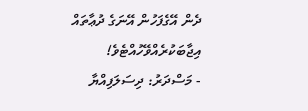ދެން އޭގެފަހުން އޭނަގެ ދުޢާތައް އިޖާބަކުރެއްވޭހުއްޓެވެ!
- މަސްދަރު: ދިސަލަފިއްޔާ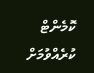ކޮމެންޓް ކުރެއްވުމަށް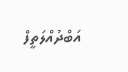އަބްދުއްލަތީފް